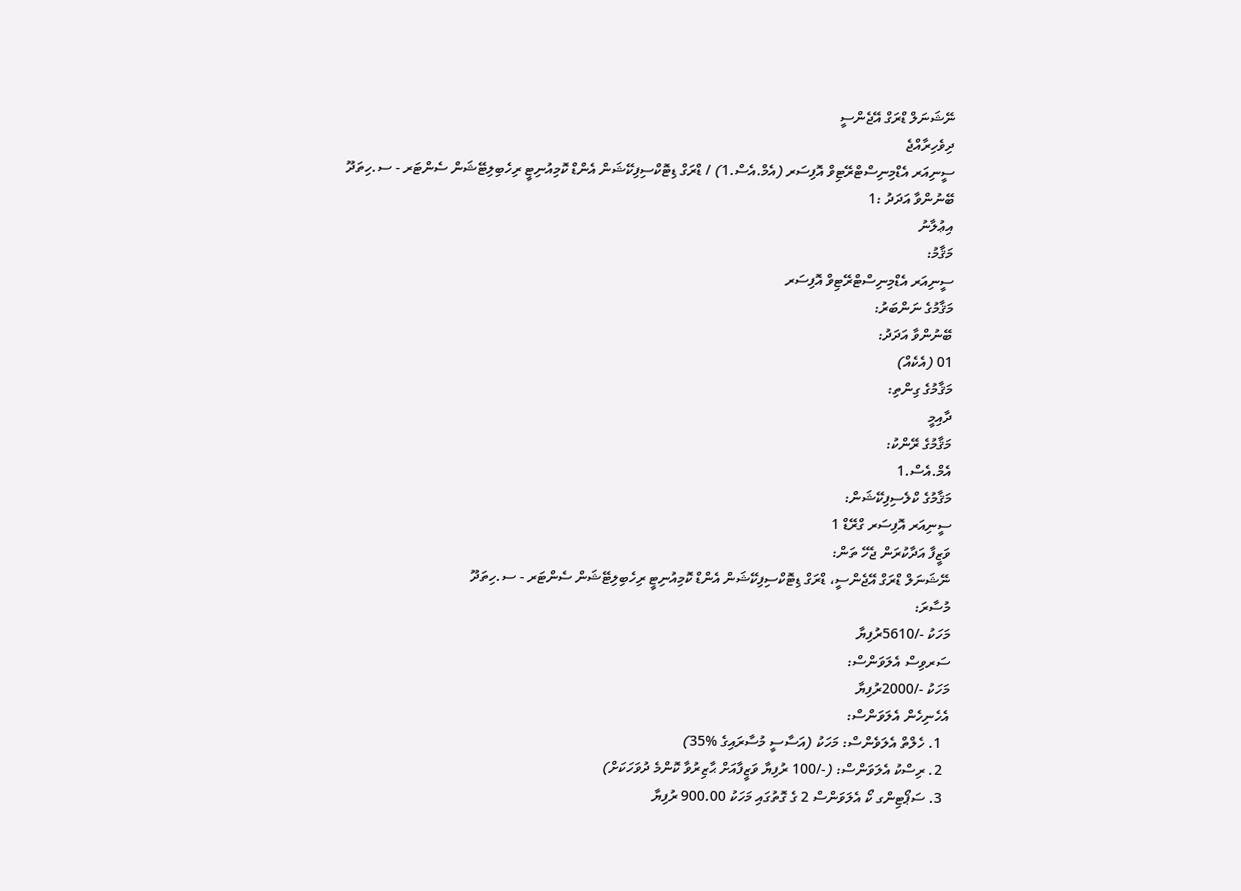ނޭޝަނަލް ޑްރަގް އޭޖެންސީ
ދިވެހިރާއްޖެ
ސީނިއަރ އެޑްމިނިސްޓްރޭޓިވް އޮފިސަރ (އެމް.އެސް.1) / ޑްރަގް ޑިޓޮކްސިފިކޭޝަން އެންޑް ކޮމިއުނިޓީ ރިހެބިލިޓޭޝަން ސެންޓަރ - ސ.ހިތަދޫ
ބޭނުންވާ އަދަދު :1
އިޢުލާނު
މަޤާމު:
ސީނިއަރ އެޑްމިނިސްޓްރޭޓިވް އޮފިސަރ
މަޤާމުގެ ނަންބަރު:
ބޭނުންވާ އަދަދު:
01 (އެކެއް)
މަޤާމުގެ ގިންތި:
ދާއިމީ
މަޤާމުގެ ރޭންކު:
އެމް.އެސް.1
މަޤާމުގެ ކްލެސިފިކޭޝަން:
ސީނިއަރ އޮފިސަރ ގްރޭޑް 1
ވަޒީފާ އަދާކުރަން ޖެހޭ ތަން:
ނޭޝަނަލް ޑްރަގް އޭޖެންސީ، ޑްރަގް ޑިޓޮކްސިފިކޭޝަން އެންޑް ކޮމިއުނިޓީ ރިހެބިލިޓޭޝަން ސެންޓަރ - ސ.ހިތަދޫ
މުސާރަ:
މަހަކު -/5610ރުފިޔާ
ސަރވިސް އެލަވަންސް:
މަހަކު -/2000ރުފިޔާ
އެހެނިހެން އެލަވަންސް:
  1. ހެލްތް އެލަވެންސް: މަހަކު (އަސާސީ މުސާރައިގެ %35)
  2. ރިސްކު އެލަވަންސް: (-/100 ރުފިޔާ ވަޒީފާއަށް ޙާޒިރުވާ ކޮންމެ ދުވަހަކަށް)
  3. ސަޕޯޓިންގ ކޯ އެލަވަންސް 2 ގެ ގޮތުގައި މަހަކު 900.00 ރުފިޔާ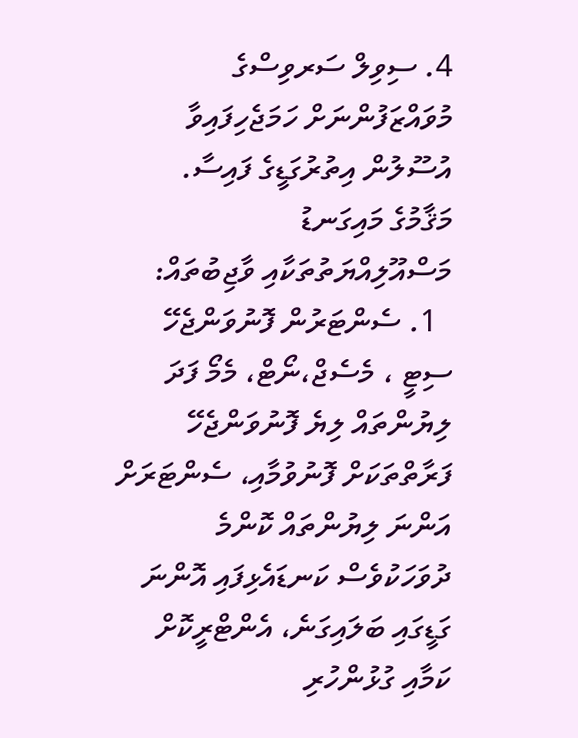4. ސިވިލް ސަރވިސްގެ މުވައްޒަފުންނަށް ހަމަޖެހިފައިވާ އުސޫލުން އިތުރުގަޑީގެ ފައިސާ.
މަޤާމުގެ މައިގަނޑު މަސްއޫލިއްޔަތުތަކާއި ވާޖިބުތައް:
  1. ސެންޓަރުން ފޮނުވަންޖެހޭ ސިޓީ ، މެސެޖް،ނޯޓް، މެމޯ ފަދަ ލިޔުންތައް ލިޔެ ފޮނުވަންޖެހޭ ފަރާތްތަކަށް ފޮނުވުމާއި، ސެންޓަރަށް އަންނަ ލިޔުންތައް ކޮންމެ ދުވަހަކުވެސް ކަނޑައެޅިފައި އޮންނަ ގަޑީގައި ބަލައިގަނެ، އެންޓްރީކޮށް ކަމާއި ގުޅުންހުރި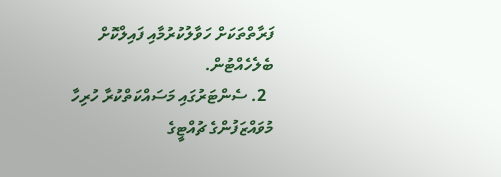ފަރާތްތަކަށް ހަވާލުކުރުމާއި ފައިލްކޮށް ބެލެހެއްޓުން.
  2. ސެންޓަރުގައި މަސައްކަތްކުރާ ހުރިހާ މުވައްޒަފުންގެ ޗުއްޓީގެ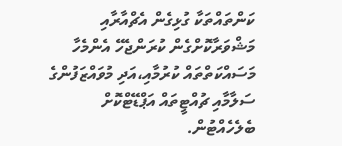ކަންތައްތަކާ ގުޅިގެން އެޗްއާރާއި މަޝްވަރާކޮށްގެން ކުރަންޖެހޭ އެންމެހާ މަސައްކަތްތައް ކުރުމާއި،އަދި މުވައްޒަފުންގެ ސަލާމާއި ޗުއްޓީތައް އަޕްޑޭޓްކޮށް ބެލެހެއްޓުން.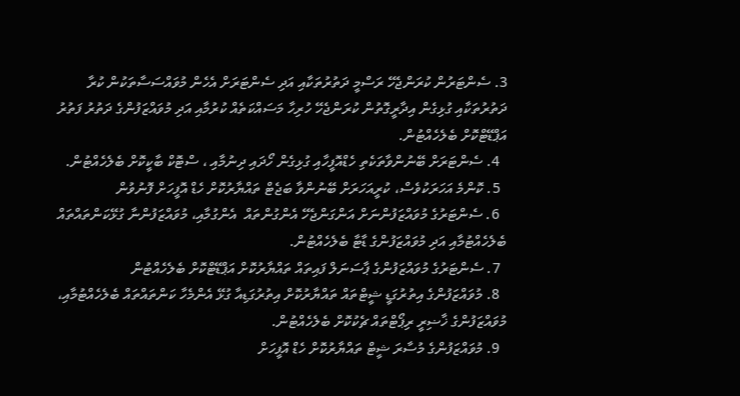3. ސެންޓަރުން ކުރަންޖެހޭ ރަސްމީ ދަތުރުތަކާއި އަދި ސެންޓަރަށް އެހެން މުވައްސަސާތަކުން ކުރާ ދަތުރުތަކާއި ގުޅިގެން އިދާރީގޮތުން ކުރަންޖެހޭ ހުރިހާ މަސައްކަތެއް ކުރުމާއި އަދި މުވައްޒަފުންގެ ދަތުރު ފަތުރު އަޕްޑޭޓްކޮށް ބެލެހެއްޓުން.
  4. ސެންޓަރަށް ބޭނުންވާތަކެތި ހެޑްއޮފީހާއި ގުޅިގެން ހޯދައި ދިނުމާއި ، ސްޓޮކް ބާކީކޮށް ބެލެހެއްޓުން.
  5. ކޮންމެ އަހަރަކުވެސް، ކުރީއަހަރަށް ބޭނުންވާ ބަޖެޓް ތައްޔާރުކޮށް ހެޑް އޮފީހަށް ފޮނުވުން
  6. ސެންޓަރުގެ މުވައްޒަފުންނަށް އަންގަންޖެހޭ އެންގުންތައް  އެންގުމާއި، މުވައްޒަފުންނާ ގުޅޭކަންތައްތައް ބެލެހެއްޓުމާއި އަދި މުވައްޒަފުންގެ ޑާޓާ ބެލެހެއްޓުން.
  7. ސެންޓަރުގެ މުވައްޒަފުންގެ ޕާސަނަލް ފައިތައް ތައްޔާރުކޮށް އަޕްޑޭޓްކޮށް ބެލެހެއްޓުން
  8. މުވައްޒަފުންގެ އިތުރުގަޑީ ޝީޓްތައް ތައްޔާރުކޮށް އިތުރުގަޑިއާ ގުޅޭ އެންމެހާ ކަންތައްތައް ބެލެހެއްޓުމާއި، މުވައްޒަފުންގެ ޚާޟިރީ ރިޕޯޓްތައް ޗެކުކޮށް ބެލެހެއްޓުން.
  9. މުވައްޒަފުންގެ މުސާރަ ޝީޓް ތައްޔާރުކޮށް ހެޑް އޮފީހަށް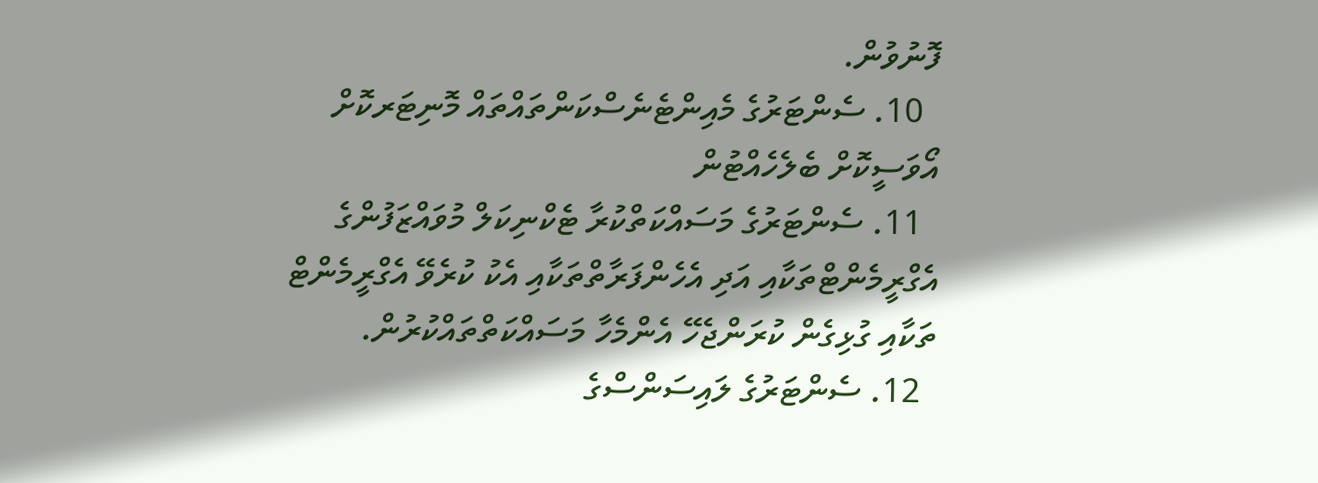ފޮނުވުން.
  10. ސެންޓަރުގެ މެއިންޓެނެސްކަންތައްތައް މޮނިޓަރކޮށް އޯވަސީކޮށް ބެލެހެއްޓުން
  11. ސެންޓަރުގެ މަސައްކަތްކުރާ ޓެކްނިކަލް މުވައްޒަފުންގެ އެގްރީމެންޓްތަކާއި އަދި އެހެންފަރާތްތަކާއި އެކު ކުރެވޭ އެގްރީމެންޓް ތަކާއި ގުޅިގެން ކުރަންޖެހޭ އެންމެހާ މަސައްކަތްތައްކުރުން.
  12. ސެންޓަރުގެ ލައިސަންސްގެ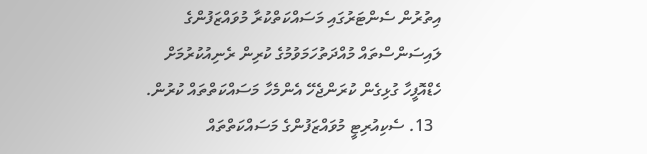އިތުރުން ސެންޓަރުގައި މަސައްކަތްކުރާ މުވައްޒަފުންގެ ލައިސަންސްތައް މުއްދަތުހަމަވުމުގެ ކުރިން ރެނިއުކުރުމަށް ހެޑްއޮފީހާ ގުޅިގެން ކުރަންޖެހޭ އެންމެހާ މަސައްކަތްތައް ކުރުން.
  13. ސެކިއުރިޓީ މުވައްޒަފުންގެ މަސައްކަތްތައް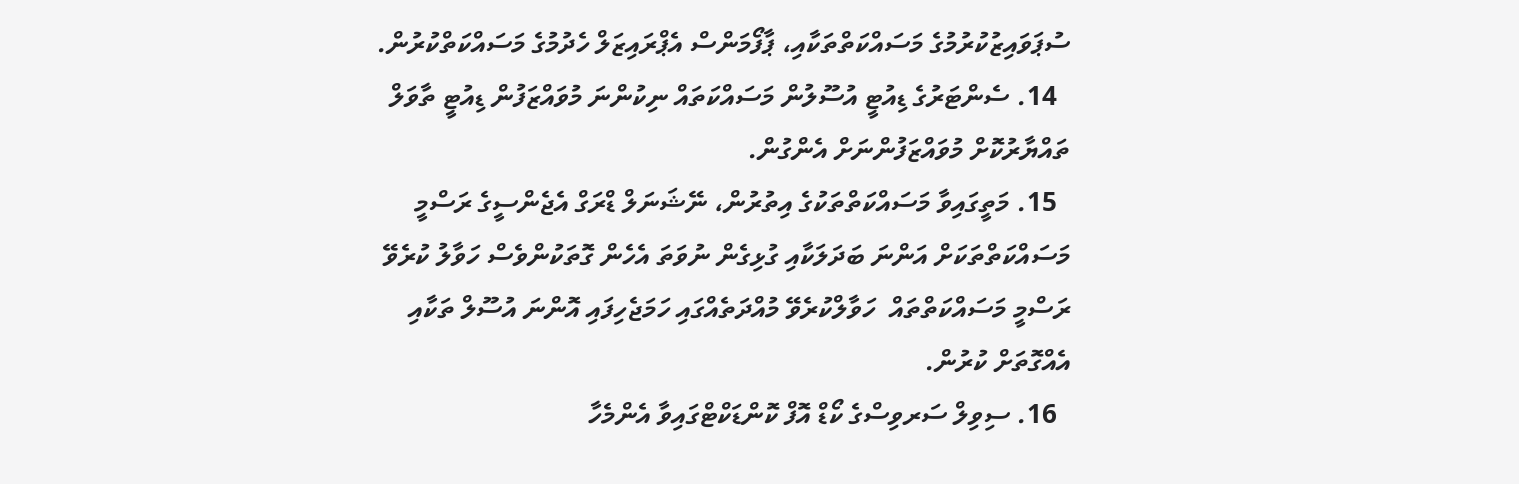ސުޕަވައިޒުކުރުމުގެ މަސައްކަތްތަކާއި، ޕާފޯމަންސް އެޕްރައިޒަލް ހެދުމުގެ މަސައްކަތްކުރުން.
  14. ސެންޓަރުގެ ޑިއުޓީ އުސޫލުން މަސައްކަތައް ނިކުންނަ މުވައްޒަފުން ޑިއުޓީ ތާވަލް ތައްޔާރުކޮށް މުވައްޒަފުންނަށް އެންގުން.
  15. މަތީގައިވާ މަސައްކަތްތަކުގެ އިތުރުން، ނޭޝަނަލް ޑްރަގް އެޖެންސީގެ ރަސްމީ މަސައްކަތްތަކަށް އަންނަ ބަދަލަކާއި ގުޅިގެން ނުވަތަ އެހެން ގޮތަކުންވެސް ހަވާލު ކުރެވޭ ރަސްމީ މަސައްކަތްތައް  ހަވާލްކުރެވޭ މުއްދަތެއްގައި ހަމަޖެހިފައި އޮންނަ އުސޫލް ތަކާއި އެއްގޮތަށް ކުރުން.
  16. ސިވިލް ސަރވިސްގެ ކޯޑް އޮފް ކޮންޑަކްޓްގައިވާ އެންމެހާ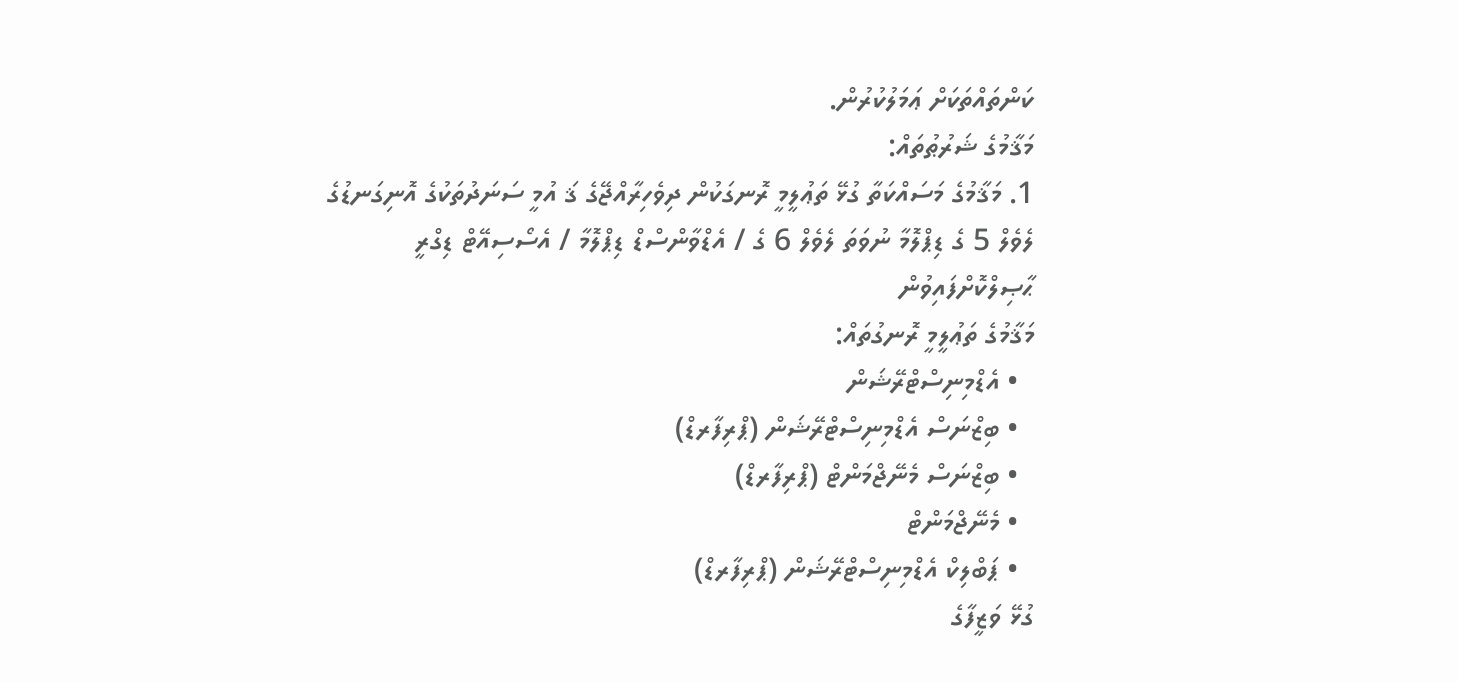ކަންތައްތަކަށް ޢަމަލުކުރުން.
މަޤާމުގެ ޝަރުޠުތައް:
1. މަޤާމުގެ މަސައްކަތާ ގުޅޭ ތަޢުލީމީ ރޮނގަކުން ދިވެހިރާއްޖޭގެ ޤަ އުމީ ސަނަދުތަކުގެ އޮނިގަނޑުގެ ލެވެލް 5 ގެ ޑިޕްލޮމާ ނުވަތަ ލެވެލް 6 ގެ / އެޑްވާންސްޑް ޑިޕްލޮމާ / އެސޯސިއޭޓް ޑިގްރީ ޙާޞިލްކޮށްފައިވުން
މަޤާމުގެ ތަޢުލީމީ ރޮނގުތައް:
  • އެޑްމިނިސްޓްރޭޝަން
  • ބިޒްނަސް އެޑްމިނިސްޓްރޭޝަން (ޕްރިފާރޑް)
  • ބިޒްނަސް މެނޭޖްމަންޓް (ޕްރިފާރޑް)
  • މެނޭޖްމަންޓް
  • ޕަބްލިކް އެޑްމިނިސްޓްރޭޝަން (ޕްރިފާރޑް)
ގުޅޭ ވަޒީފާގެ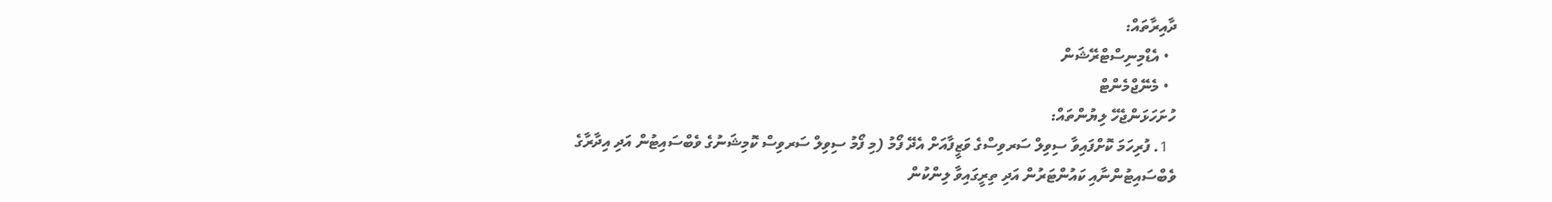ދާއިރާތައް:
  • އެޑްމިނިސްޓްރޭޝަން
  • މެނޭޖްމެންޓް
ހުށަހަޅަންޖެހޭ ލިޔުންތައް:
  1. ފުރިހަމަ ކޮށްފައިވާ ސިވިލް ސަރވިސްގެ ވަޒީފާއަށް އެދޭ ފޯމު (މި ފޯމު ސިވިލް ސަރވިސް ކޮމިޝަނުގެ ވެބްސައިޓުން އަދި އިދާރާގެ ވެބްސައިޓުންނާއި ކައުންޓަރުން އަދި ތިރީގައިވާ ލިންކުން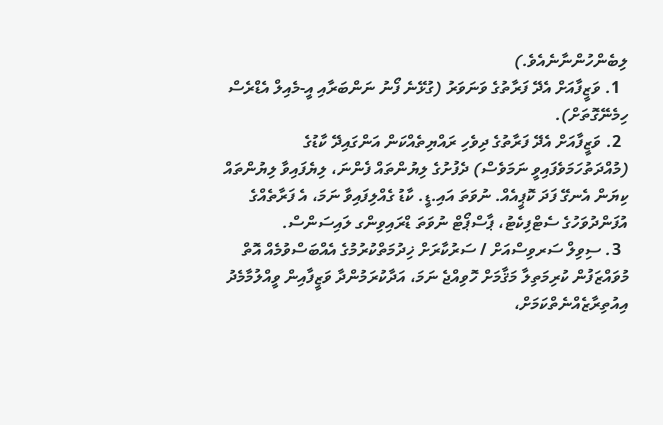ލިބެންހުންނާނެއެވެ.)
  1. ވަޒީފާއަށް އެދޭ ފަރާތުގެ ވަނަވަރު (ގުޅޭނެ ފޯނު ނަންބަރާއި އީ-މެއިލް އެޑްރެސް ހިމެނޭގޮތަށް).
  2. ވަޒީފާއަށް އެދޭ ފަރާތުގެ ދިވެހި ރައްޔިތެއްކަން އަންގައިދޭ ކާޑުގެ (މުއްދަތުހަމަވެފައިވީ ނަމަވެސް) ދެފުށުގެ ލިޔުންތައް ފެންނަ، ލިޔެފައިވާ ލިޔުންތައް ކިޔަން އެނގޭ ފަދަ ކޮޕީއެއް. ނުވަތަ އައި.ޑީ. ކާޑު ގެއްލިފައިވާ ނަމަ، އެ ފަރާތެއްގެ އުފަންދުވަހުގެ ސެޓްފިކެޓު، ޕާސްޕޯޓް ނުވަތަ ޑްރައިވިންގ ލައިސަންސް.
  3. ސިވިލް ސަރވިސްއަށް / ސަރުކާރަށް ޚިދުމަތްކުރުމުގެ އެއްބަސްވުމެއް އޮތް މުވައްޒަފުން ކުރިމަތިލާ މަޤާމަށް ހޮވިއްޖެ ނަމަ، އަދާކުރަމުންދާ ވަޒީފާއިން ވީއްލުމާމެދު އިއުތިރާޒެއްނެތްކަމަށް،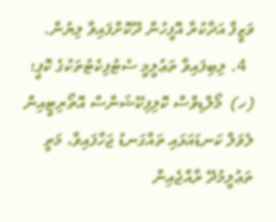ވަޒީފާ އަދާކުރާ އޮފީހުން ދޫކޮށްފައިވާ ލިޔުން.
  4. ލިބިފައިވާ ތަޢުލީމީ ސެޓުފިކެޓުތަކުގެ ކޮޕީ؛
(ހ)  މޯލްޑިވްސް ކޮލިފިކޭޝަންސް އޮތޯރިޓީއިން ލެވަލް ކަނޑައަޅައި ތައްގަނޑު ޖަހާފައިވާ، މަތީ ތަޢުލީމުދޭ ރާއްޖެއިން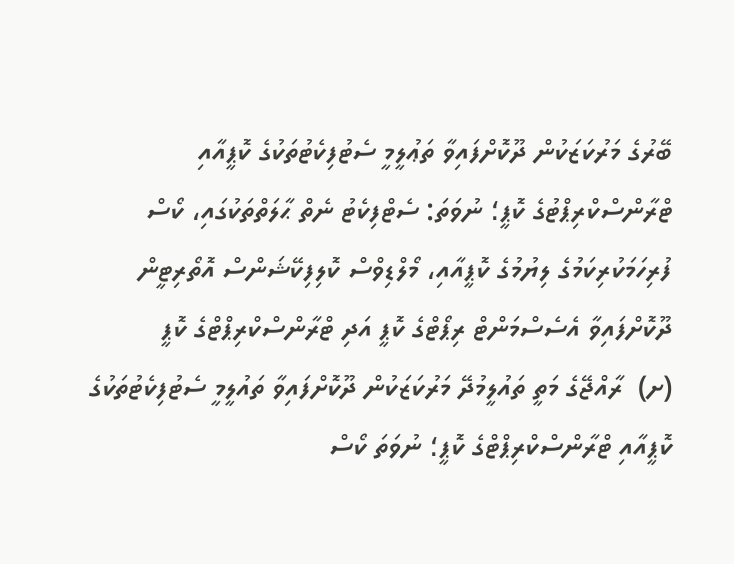ބޭރުގެ މަރުކަޒަކުން ދޫކޮށްފައިވާ ތަޢުލީމީ ސެޓުފިކެޓުތަކުގެ ކޮޕީއާއި ޓްރާންސްކްރިޕްޓުގެ ކޮޕީ؛ ނުވަތަ: ސެޓްފިކެޓު ނެތް ޙާލަތްތަކުގައި، ކޯސް ފުރިހަމަކުރިކަމުގެ ލިޔުމުގެ ކޮޕީއާއި، މޯލްޑިވްސް ކޮލިފިކޭޝަންސް އޮތޯރިޓީން ދޫކޮށްފައިވާ އެސެސްމަންޓް ރިޕޯޓްގެ ކޮޕީ އަދި ޓްރާންސްކްރިޕްޓްގެ ކޮޕީ
(ށ)  ރާއްޖޭގެ މަތީ ތައުލީމުދޭ މަރުކަޒަކުން ދޫކޮށްފައިވާ ތައުލީމީ ސެޓުފިކެޓުތަކުގެ ކޮޕީއާއި ޓްރާންސްކްރިޕްޓްގެ ކޮޕީ؛ ނުވަތަ ކޯސް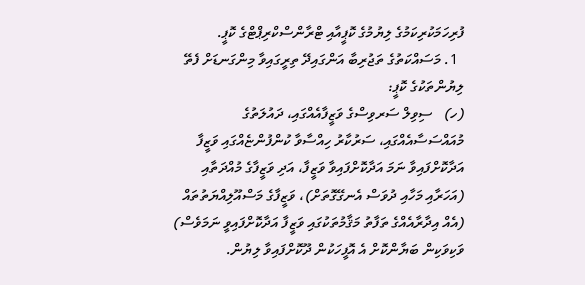ފުރިހަމަކުރިކަމުގެ ލިޔުމުގެ ކޮޕީއާއި ޓްރާންސްކްރިޕްޓްގެ ކޮޕީ.
  1. މަސައްކަތުގެ ތަޖުރިބާ އަންގައިދޭ ތިރީގައިވާ މިންގަނޑަށް ފެތޭ ލިޔުންތަކުގެ ކޮޕީ:
(ހ)   ސިވިލް ސަރވިސްގެ ވަޒީފާއެއްގައި، ދައުލަތުގެ މުއައްސަސާއެއްގައި، ސަރުކާރު ހިއްސާވާ ކުންފުންޏެއްގައި ވަޒީފާ އަދާކޮށްފައިވާ ނަމަ އަދާކޮށްފައިވާ ވަޒީފާ، އަދި ވަޒީފާގެ މުއްދަތާއި (އަހަރާއި މަހާއި ދުވަސް އެނގޭގޮތަށް)، ވަޒީފާގެ މަސްއޫލިއްޔަތުތައް (އެއް އިދާރާއެއްގެ ތަފާތު މަޤާމުތަކުގައި ވަޒީފާ އަދާކޮށްފައިވީ ނަމަވެސް) ވަކިވަކިން ބަޔާންކޮށް އެ އޮފީހަކުން ދޫކޮށްފައިވާ ލިޔުން.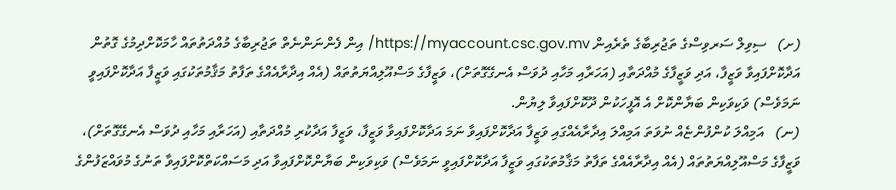(ށ)   ސިވިލް ސަރވިސްގެ ތަޖުރިބާގެ ތެރެއިން https://myaccount.csc.gov.mv/ އިން ފެންނަންނެތް ތަޖުރިބާގެ މުއްދަތުތައް ހާމަކޮށްދިމުގެ ގޮތުން އަދާކޮށްފައިވާ ވަޒީފާ، އަދި ވަޒީފާގެ މުއްދަތާއި (އަހަރާއި މަހާއި ދުވަސް އެނގޭގޮތަށް)، ވަޒީފާގެ މަސްއޫލިއްޔަތުތައް (އެއް އިދާރާއެއްގެ ތަފާތު މަޤާމުތަކުގައި ވަޒީފާ އަދާކޮށްފައިވީ ނަމަވެސް) ވަކިވަކިން ބަޔާންކޮށް އެ އޮފީހަކުން ދޫކޮށްފައިވާ ލިޔުން.
(ނ)   އަމިއްލަ ކުންފުންޏެއް ނުވަތަ އަމިއްލަ އިދާރާއެއްގައި ވަޒީފާ އަދާކޮށްފައިވާ ނަމަ އަދާކޮށްފައިވާ ވަޒީފާ، ވަޒީފާ އަދާކުރި މުއްދަތާއި (އަހަރާއި މަހާއި ދުވަސް އެނގޭގޮތަށް)، ވަޒީފާގެ މަސްއޫލިއްޔަތުތައް (އެއް އިދާރާއެއްގެ ތަފާތު މަޤާމުތަކުގައި ވަޒީފާ އަދާކޮށްފައިވީ ނަމަވެސް) ވަކިވަކިން ބަޔާންކޮށްފައިވާ އަދި މަސައްކަތްކޮށްފައިވާ ތަނުގެ މުވައްޒަފުންގެ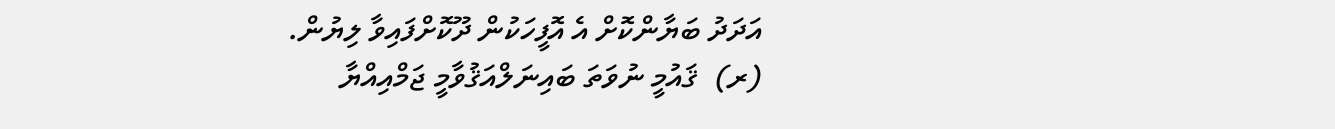އަދަދު ބަޔާންކޮށް އެ އޮފީހަކުން ދޫކޮށްފައިވާ ލިޔުން.
(ރ)  ޤައުމީ ނުވަތަ ބައިނަލްއަޤުވާމީ ޖަމްއިއްޔާ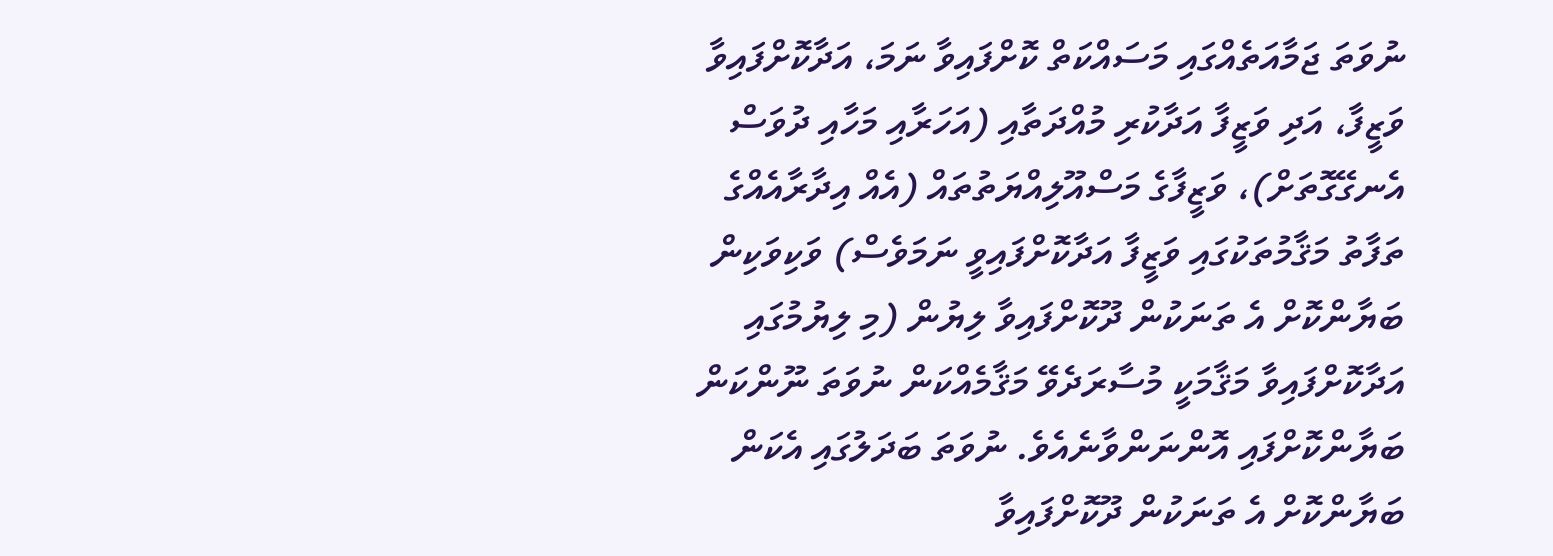ނުވަތަ ޖަމާއަތެއްގައި މަސައްކަތް ކޮށްފައިވާ ނަމަ، އަދާކޮށްފައިވާ ވަޒީފާ، އަދި ވަޒީފާ އަދާކުރި މުއްދަތާއި (އަހަރާއި މަހާއި ދުވަސް އެނގޭގޮތަށް)، ވަޒީފާގެ މަސްއޫލިއްޔަތުތައް (އެއް އިދާރާއެއްގެ ތަފާތު މަޤާމުތަކުގައި ވަޒީފާ އަދާކޮށްފައިވީ ނަމަވެސް) ވަކިވަކިން ބަޔާންކޮށް އެ ތަނަކުން ދޫކޮށްފައިވާ ލިޔުން (މި ލިޔުމުގައި އަދާކޮށްފައިވާ މަޤާމަކީ މުސާރަދެވޭ މަޤާމެއްކަން ނުވަތަ ނޫންކަން ބަޔާންކޮށްފައި އޮންނަންވާނެއެވެ. ނުވަތަ ބަދަލުގައި އެކަން ބަޔާންކޮށް އެ ތަނަކުން ދޫކޮށްފައިވާ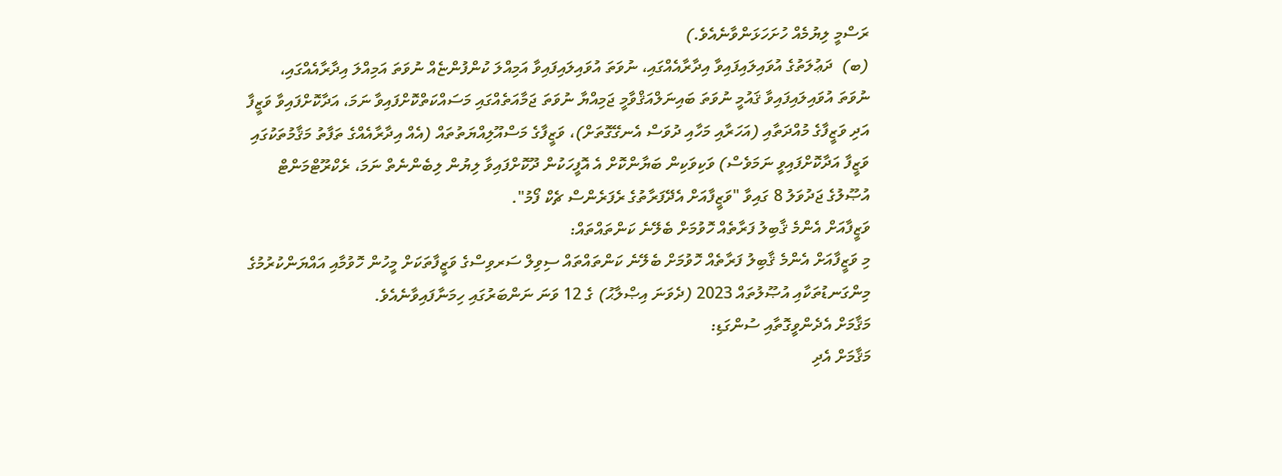ރަސްމީ ލިޔުމެއް ހުށަހަޅަންވާނެއެވެ.)
(ބ)  ދަޢުލަތުގެ އުވައިލައިފައިވާ އިދާރާއެއްގައި، ނުވަތަ އުވައިލައިފައިވާ އަމިއްލަ ކުންފުންޏެއް ނުވަތަ އަމިއްލަ އިދާރާއެއްގައި، ނުވަތަ އުވައިލައިފައިވާ ޤައުމީ ނުވަތަ ބައިނަލްއަޤްވާމީ ޖަމިއްޔާ ނުވަތަ ޖަމާއަތެއްގައި މަސައްކަތްކޮށްފައިވާ ނަމަ، އަދާކޮށްފައިވާ ވަޒީފާ އަދި ވަޒީފާގެ މުއްދަތާއި (އަހަރާއި މަހާއި ދުވަސް އެނގޭގޮތަށް)، ވަޒީފާގެ މަސްއޫލިއްޔަތުތައް (އެއް އިދާރާއެއްގެ ތަފާތު މަޤާމުތަކުގައި ވަޒީފާ އަދާކޮށްފައިވީ ނަމަވެސް) ވަކިވަކިން ބަޔާންކޮށް އެ އޮފީހަކުން ދޫކޮށްފައިވާ ލިޔުން ލިބެންނެތް ނަމަ، ރެކްރޫޓްމަންޓް އުޞޫލުގެ ޖަދުވަލު 8 ގައިވާ "ވަޒީފާއަށް އެދޭފަރާތުގެ ރެފަރެންސް ޗެކް ފޯމު".
ވަޒީފާއަށް އެންމެ ޤާބިލު ފަރާތެއް ހޮވުމަށް ބެލޭނެ ކަންތައްތައް:
މި ވަޒީފާއަށް އެންމެ ޤާބިލު ފަރާތެއް ހޮވުމަށް ބެލޭނެ ކަންތައްތައް ސިވިލް ސަރވިސްގެ ވަޒީފާތަކަށް މީހުން ހޮވުމާއި އައްޔަންކުރުމުގެ މިންގަނޑުތަކާއި އުޞޫލުތައް 2023 (ދެވަނަ އިޞްލާޙު) ގެ 12 ވަނަ ނަންބަރުގައި ހިމަނާފައިވާނެއެވެ.
މަޤާމަށް އެދެންވީގޮތާއި ސުންގަޑި:
މަޤާމަށް އެދި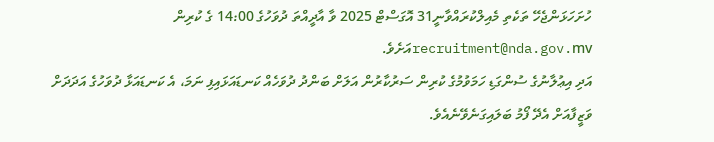ހުށަހަޅަންޖެހޭ ތަކެތި މެއިލްކުރައްވާނީ31 އޮގަސްޓް 2025 ވާ އާދީއްތަ ދުވަހުގެ 14:00 ގެ ކުރިން recruitment@nda.gov.mvއަށެވެ.
އަދި އިޢުލާނުގެ ސުންގަޑި ހަމަވުމުގެ ކުރިން ސަރުކާރުން އަލަށް ބަންދު ދުވަހެއް ކަނޑައަޅައިފި ނަމަ، އެ ކަނޑައަޅާ ދުވަހުގެ އަދަދަށް ވަޒީފާއަށް އެދޭ ފޯމު ބަލައިގަނެވޭނެއެވެ.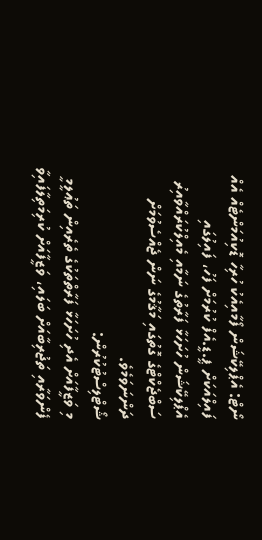ނޯޓް: އެޕްލިކޭޝަން ފޯމާއިއެކު ހުރިހާ ޑޮކިއުމަންޓެއް އެއް ފައިލްއަކަށް ޕީ.ޑީ.އެފް ކުރުމަށް ފަހު، ފައިލުގައި އެޕްލިކޭޝަން ހުށަހަޅާ ފަރާތުގެ ނަމާއި މެއިލްކުރައްވާއިރު ސަބްޖެކްޓްގެ ގޮތުގައި މަޤާމުގެ ނަން ޖެއްސެވުމަށް ދަންނަވަމެވެ.
ޝޯޓްލިސްޓުކުރުން:
މި ވަޒީފާއަށް އެދި ހުށަހަޅާ ފަރާތްތަކުގެ ތެރެއިން ތަޢުލީމީ ފެންވަރާއި ތަޖުރިބާއަށް ބަލައި، ވަޒީފާއަށް ކުރިމަތިލާފައިވާ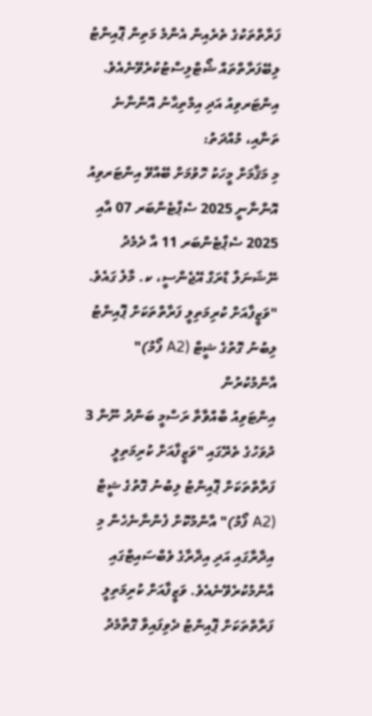ފަރާތްތަކުގެ ތެރެއިން އެންމެ މަތިން ޕޮއިންޓު ލިބޭފަރާތްތައް ޝޯޓްލިސްޓުކުރެވޭނެއެވެ.
އިންޓަރވިއު އަދި އިމްތިޙާނު އޮންނާނެ ތަނާއި، މުއްދަތު:
މި މަޤާމަށް މީހަކު ހޮވުމަށް ބޭއްވޭ އިންޓަރވިއު އޮންނާނީ 2025 ސެޕްޓެންބަރ 07 އާއި 2025 ސެޕްޓެންބަރ 11 އާ ދެމެދު ނޭޝަނަލް ޑްރަގް އޭޖެންސީ، ކ. މާލެ ގައެވެ.
"ވަޒީފާއަށް ކުރިމަތިލީ ފަރާތްތަކަށް ޕޮއިންޓު ލިބުނު ގޮތުގެ ޝީޓް (A2 ފޯމު)" އާންމުކުރުން
އިންޓަވިއު ބާއްވާތާ ރަސްމީ ބަންދު ނޫން 3 ދުވަހުގެ ތެރޭގައި "ވަޒީފާއަށް ކުރިމަތިލީ ފަރާތްތަކަށް ޕޮއިންޓު ލިބުނު ގޮތުގެ ޝީޓް (A2 ފޯމު)" އާންމުކޮށް ފެންނާނެހެން މި އިދާރާގައި އަދި އިދާރާގެ ވެބްސައިޓްގައި އާންމުކުރެވޭނެއެވެ. ވަޒީފާއަށް ކުރިމަތިލީ ފަރާތްތަކަށް ޕޮއިންޓު ދެވިފައިވާ ގޮތާމެދު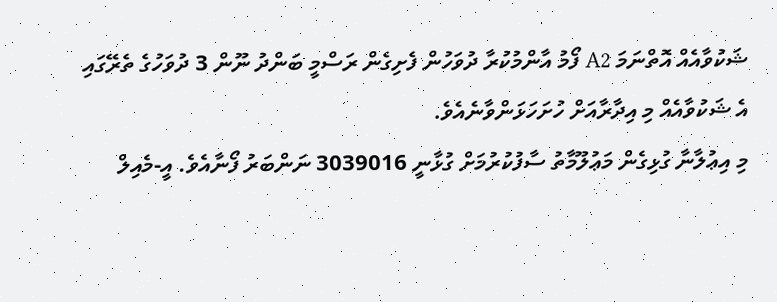ޝަކުވާއެއް އޮތްނަމަ A2 ފޯމު އާންމުކުރާ ދުވަހުން ފެށިގެން ރަސްމީ ބަންދު ނޫން 3 ދުވަހުގެ ތެރޭގައި އެ ޝަކުވާއެއް މި އިދާރާއަށް ހުށަހަޅަންވާނެއެވެ.
މި އިޢުލާނާ ގުޅިގެން މަޢުލޫމާތު ސާފުކުރުމަށް ގުޅާނީ 3039016 ނަންބަރު ފޯނާއެވެ. އީ-މެއިލް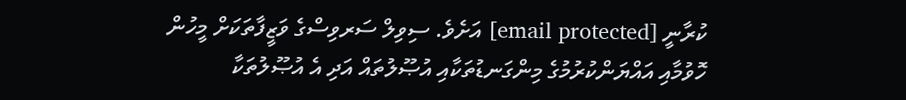ކުރާނީ [email protected] އަށެވެ. ސިވިލް ސަރވިސްގެ ވަޒީފާތަކަށް މީހުން ހޮވުމާއި އައްޔަންކުރުމުގެ މިންގަނޑުތަކާއި އުޞޫލުތައް އަދި އެ އުޞޫލުތަކާ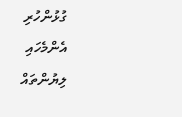ގުޅުންހުރި އެންމެހައި ލިޔުންތައް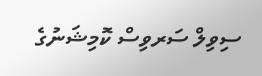ސިވިލް ސަރވިސް ކޮމިޝަނުގެ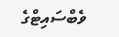ވެބްސައިޓްގެ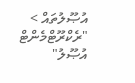އުޞޫލުތައް > "ރެކްރޫޓްމެންޓް އުޞޫލު"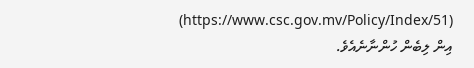(https://www.csc.gov.mv/Policy/Index/51) އިން ލިބެން ހުންނާނެއެވެ.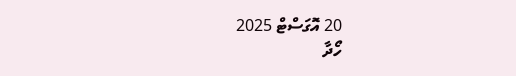20 އޮގަސްޓް 2025
ހޯދާ